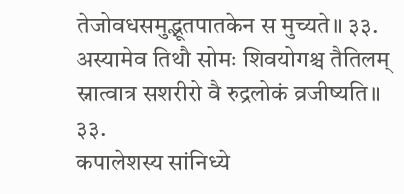तेजोवधसमुद्भूतपातकेन स मुच्यते॥ ३३.
अस्यामेव तिथौ सोमः शिवयोगश्च तैतिलम् स्नात्वात्र सशरीरो वै रुद्रलोकं व्रजीष्यति॥ ३३.
कपालेशस्य सांनिध्ये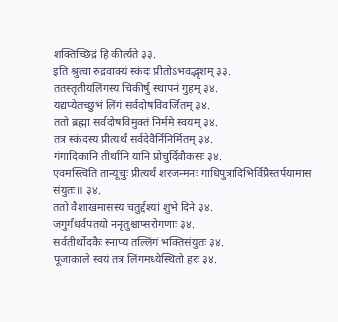शक्तिच्छिद्रं हि कीर्त्यते ३३.
इति श्रुत्वा रुद्रवाक्यं स्कंदः प्रीतोऽभवद्भृशम् ३३.
ततस्तृतीयलिंगस्य चिकीर्षु स्थापनं गुहम् ३४.
यद्यप्येतच्छुभं लिंगं सर्वदोषविवर्जितम् ३४.
ततो ब्रह्मा सर्वदोषविमुक्तं निर्ममे स्वयम् ३४.
तत्र स्कंदस्य प्रीत्यर्थं सर्वदेवैर्निनिर्मितम् ३४.
गंगादिकानि तीर्थानि यानि प्रोचुर्दिवौकसः ३४.
एवमस्त्विति तान्यूचुः प्रीत्यर्थं शरजन्मनः गाधिपुत्रादिभिर्विप्रैस्तर्पयामास संयुतः॥ ३४.
ततो वैशाखमासस्य चतुर्द्दश्यां शुभे दिने ३४.
जगुर्गंधर्वपतयो ननृतुश्चाप्सरोगणाः ३४.
सर्वतीर्थोदकैः स्नाप्य तल्लिंगं भक्तिसंयुतः ३४.
पूजाकाले स्वयं तत्र लिंगमध्येस्थितो हरः ३४.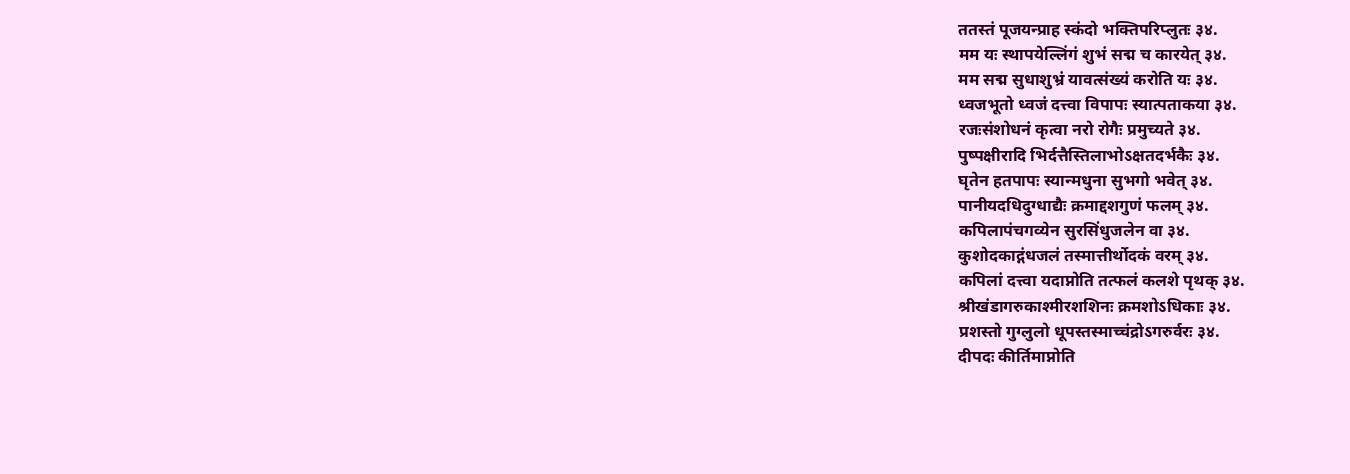ततस्तं पूजयन्प्राह स्कंदो भक्तिपरिप्लुतः ३४.
मम यः स्थापयेल्लिंगं शुभं सद्म च कारयेत् ३४.
मम सद्म सुधाशुभ्रं यावत्संख्यं करोति यः ३४.
ध्वजभूतो ध्वजं दत्त्वा विपापः स्यात्पताकया ३४.
रजःसंशोधनं कृत्वा नरो रोगैः प्रमुच्यते ३४.
पुष्पक्षीरादि भिर्दत्तैस्तिलाभोऽक्षतदर्भकैः ३४.
घृतेन हतपापः स्यान्मधुना सुभगो भवेत् ३४.
पानीयदधिदुग्धाद्यैः क्रमाद्दशगुणं फलम् ३४.
कपिलापंचगव्येन सुरसिंधुजलेन वा ३४.
कुशोदकाद्गंधजलं तस्मात्तीर्थोदकं वरम् ३४.
कपिलां दत्त्वा यदाप्नोति तत्फलं कलशे पृथक् ३४.
श्रीखंडागरुकाश्मीरशशिनः क्रमशोऽधिकाः ३४.
प्रशस्तो गुग्लुलो धूपस्तस्माच्चंद्रोऽगरुर्वरः ३४.
दीपदः कीर्तिमाप्नोति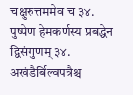चक्षुरुत्तममेव च ३४.
पुष्पेण हेमकर्णस्य प्रबद्धेन द्विसंगुणम् ३४.
अखंडैर्बिल्वपत्रैश्च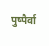पुष्पैर्वा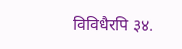विविधैरपि ३४.